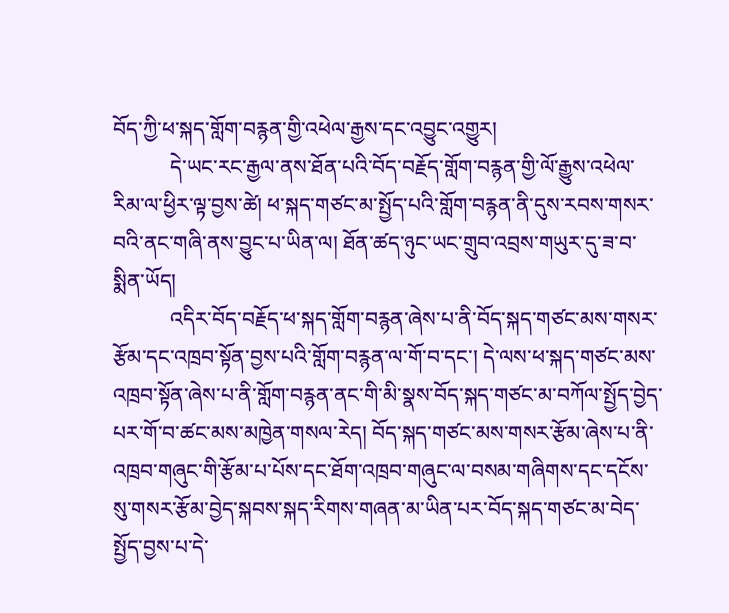བོད་ཀྱི་ཕ་སྐད་གློག་བརྙན་གྱི་འཕེལ་རྒྱས་དང་འབྱུང་འགྱུར།
           དེ་ཡང་རང་རྒྱལ་ནས་ཐོན་པའི་བོད་བརྗོད་གློག་བརྙན་གྱི་ལོ་རྒྱུས་འཕེལ་རིམ་ལ་ཕྱིར་ལྟ་བྱས་ཚེ། ཕ་སྐད་གཙང་མ་སྤྱོད་པའི་གློག་བརྙན་ནི་དུས་རབས་གསར་བའི་ནང་གཞི་ནས་བྱུང་པ་ཡིན་ལ། ཐོན་ཚད་ཉུང་ཡང་གྲུབ་འབྲས་གཡུར་དུ་ཟ་བ་སྨིན་ཡོད།
           འདིར་བོད་བརྗོད་ཕ་སྐད་གློག་བརྙན་ཞེས་པ་ནི་བོད་སྐད་གཙང་མས་གསར་རྩོམ་དང་འཁྲབ་སྟོན་བྱས་པའི་གློག་བརྙན་ལ་གོ་བ་དང་། དེ་ལས་ཕ་སྐད་གཙང་མས་འཁྲབ་སྟོན་ཞེས་པ་ནི་གློག་བརྙན་ནང་གི་མི་སྣས་བོད་སྐད་གཙང་མ་བཀོལ་སྤྱོད་བྱེད་པར་གོ་བ་ཚང་མས་མཁྱེན་གསལ་རེད། བོད་སྐད་གཙང་མས་གསར་རྩོམ་ཞེས་པ་ནི་འཁྲབ་གཞུང་གི་རྩོམ་པ་པོས་དང་ཐོག་འཁྲབ་གཞུང་ལ་བསམ་གཞིགས་དང་དངོས་སུ་གསར་རྩོམ་བྱེད་སྐབས་སྐད་རིགས་གཞན་མ་ཡིན་པར་བོད་སྐད་གཙང་མ་བེད་སྤྱོད་བྱས་པ་དེ་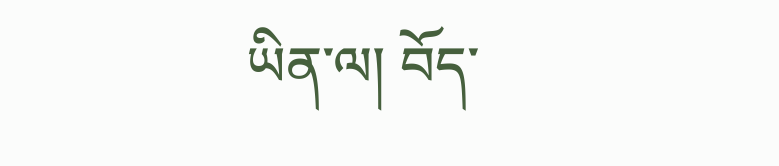ཡིན་ལ། བོད་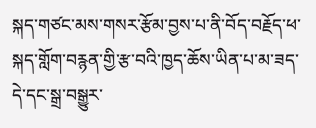སྐད་གཙང་མས་གསར་རྩོམ་བྱས་པ་ནི་བོད་བརྗོད་ཕ་སྐད་གློག་བརྙན་གྱི་རྩ་བའི་ཁྱད་ཆོས་ཡིན་པ་མ་ཟད་དེ་དང་སྒྲ་བསྒྱུར་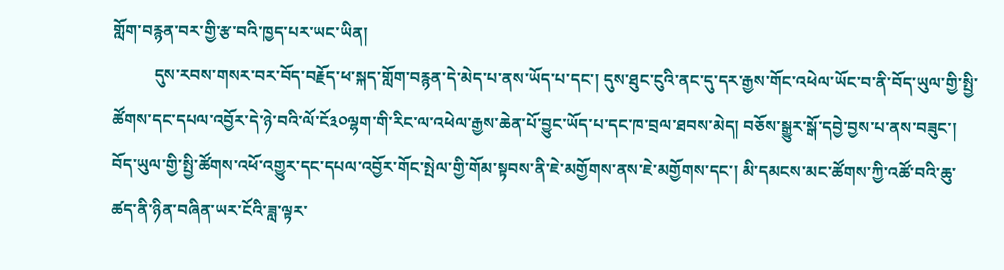གློག་བརྙན་བར་གྱི་རྩ་བའི་ཁྱད་པར་ཡང་ཡིན།
          དུས་རབས་གསར་བར་བོད་བརྗོད་ཕ་སྐད་གློག་བརྙན་དེ་མེད་པ་ནས་ཡོད་པ་དང་། དུས་ཐུང་ངུའི་ནང་དུ་དར་རྒྱས་གོང་འཕེལ་ཡོང་བ་ནི་བོད་ཡུལ་གྱི་སྤྱི་ཚོགས་དང་དཔལ་འབྱོར་དེ་ཉེ་བའི་ལོ་ངོ༣༠ལྷག་གི་རིང་ལ་འཕེལ་རྒྱས་ཆེན་པོ་བྱུང་ཡོད་པ་དང་ཁ་བྲལ་ཐབས་མེད། བཅོས་སྒྱུར་སྒོ་དབྱེ་བྱས་པ་ནས་བཟུང་། བོད་ཡུལ་གྱི་སྤྱི་ཚོགས་འཕོ་འགྱུར་དང་དཔལ་འབྱོར་གོང་སྤེལ་གྱི་གོམ་སྟབས་ནི་ཇེ་མགྱོགས་ནས་ཇེ་མགྱོགས་དང་། མི་དམངས་མང་ཚོགས་ཀྱི་འཚོ་བའི་ཆུ་ཚད་ནི་ཉིན་བཞིན་ཡར་ངོའི་ཟླ་ལྟར་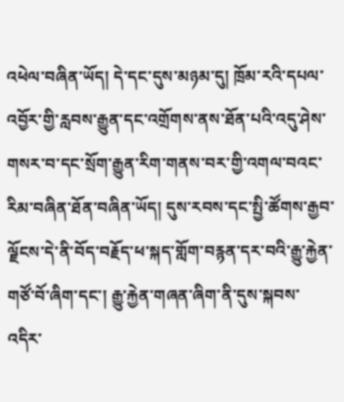འཕེལ་བཞིན་ཡོད། དེ་དང་དུས་མཉམ་དུ། ཁྲོམ་རའི་དཔལ་འབྱོར་གྱི་རླབས་རྒྱུན་དང་འགྲོགས་ནས་ཐོན་པའི་འདུ་ཤེས་གསར་བ་དང་སྲོག་རྒྱུན་རིག་གནས་བར་གྱི་འགལ་བའང་རིམ་བཞིན་ཐོན་བཞིན་ཡོད། དུས་རབས་དང་སྤྱི་ཚོགས་རྒྱབ་ལྗོངས་དེ་ནི་བོད་བརྗོད་ཕ་སྐད་གློག་བརྙན་དར་བའི་རྒྱུ་རྐྱེན་གཙོ་བོ་ཞིག་དང་། རྒྱུ་རྐྱེན་གཞན་ཞིག་ནི་དུས་སྐབས་འདིར་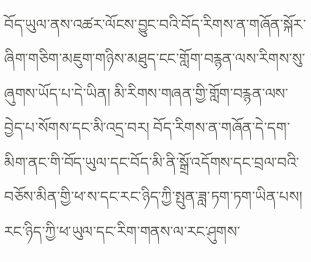བོད་ཡུལ་ནས་འཚར་ལོངས་བྱུང་བའི་བོད་རིགས་ན་གཞོན་སྐོར་ཞིག་གཅིག་མཇུག་གཉིས་མཐུད་ངང་གློག་བརྙན་ལས་རིགས་སུ་ཞུགས་ཡོད་པ་དེ་ཡིན། མི་རིགས་གཞན་གྱི་གློག་བརྙན་ལས་བྱེད་པ་སོགས་དང་མི་འདྲ་བར། བོད་རིགས་ན་གཞོན་དེ་དག་མིག་ནང་གི་བོད་ཡུལ་དང་བོད་མི་ནི་སྒྲོ་འདོགས་དང་བྲལ་བའི་བཅོས་མིན་གྱི་ཕ་ས་དང་རང་ཉིད་ཀྱི་སྤུན་ཟླ་ཏག་ཏག་ཡིན་པས། རང་ཉིད་ཀྱི་ཕ་ཡུལ་དང་རིག་གནས་ལ་རང་ཤུགས་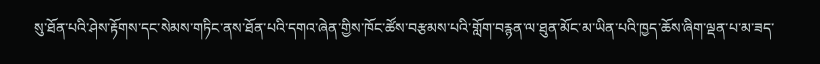སུ་ཐོན་པའི་ཤེས་རྟོགས་དང་སེམས་གཏིང་ནས་ཐོན་པའི་དགའ་ཞེན་གྱིས་ཁོང་ཚོས་བརྩམས་པའི་གློག་བརྙན་ལ་ཐུན་མོང་མ་ཡིན་པའི་ཁྱད་ཆོས་ཞིག་ལྡན་པ་མ་ཟད་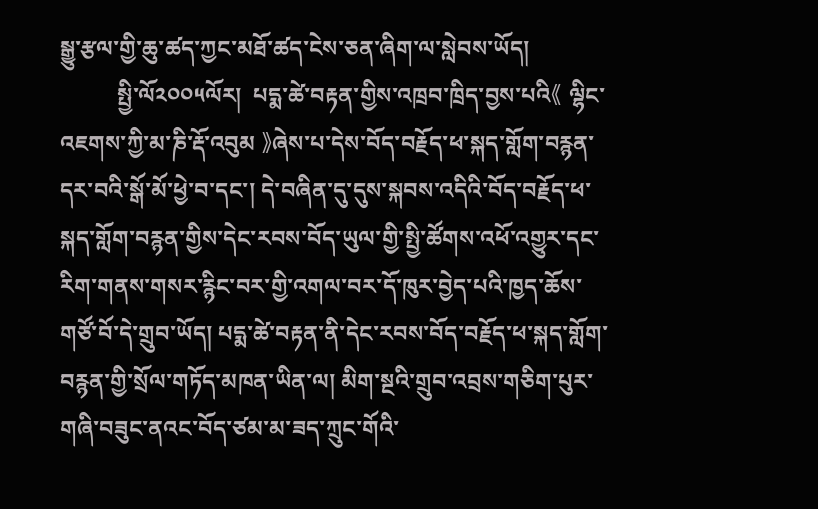སྒྱུ་རྩལ་གྱི་ཆུ་ཚད་ཀྱང་མཐོ་ཚད་ངེས་ཅན་ཞིག་ལ་སླེབས་ཡོད།
          སྤྱི་ལོ༢༠༠༥ལོར།  པདྨ་ཚེ་བརྟན་གྱིས་འཁྲབ་ཁྲིད་བྱས་པའི《 ལྷིང་འཇགས་ཀྱི་མ་ཎི་རྡོ་འབུམ 》ཞེས་པ་དེས་བོད་བརྗོད་ཕ་སྐད་གློག་བརྙན་དར་བའི་སྒོ་མོ་ཕྱེ་བ་དང་། དེ་བཞིན་དུ་དུས་སྐབས་འདིའི་བོད་བརྗོད་ཕ་སྐད་གློག་བརྙན་གྱིས་དེང་རབས་བོད་ཡུལ་གྱི་སྤྱི་ཚོགས་འཕོ་འགྱུར་དང་རིག་གནས་གསར་རྙིང་བར་གྱི་འགལ་བར་དོ་ཁུར་བྱེད་པའི་ཁྱད་ཆོས་གཙོ་བོ་དེ་གྲུབ་ཡོད། པདྨ་ཚེ་བརྟན་ནི་དེང་རབས་བོད་བརྗོད་ཕ་སྐད་གློག་བརྙན་གྱི་སྲོལ་གཏོད་མཁན་ཡིན་ལ། མིག་སྔའི་གྲུབ་འབྲས་གཅིག་པུར་གཞི་བཟུང་ནའང་བོད་ཙམ་མ་ཟད་ཀྲུང་གོའི་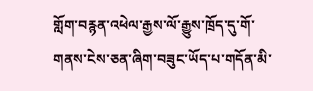གློག་བརྙན་འཕེལ་རྒྱས་ལོ་རྒྱུས་ཁྲོད་དུ་གོ་གནས་ངེས་ཅན་ཞིག་བཟུང་ཡོད་པ་གདོན་མི་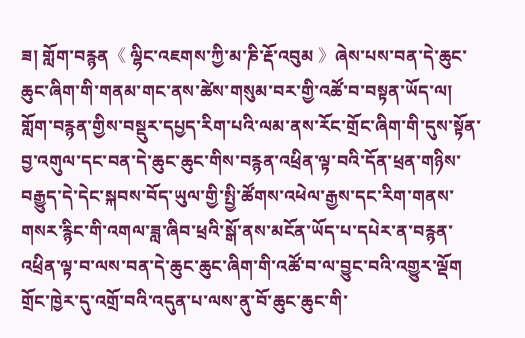ཟ། གློག་བརྙན《 ལྷིང་འཇགས་ཀྱི་མ་ཎི་རྡོ་འབུམ 》ཞེས་པས་བན་དེ་ཆུང་ཆུང་ཞིག་གི་གནམ་གང་ནས་ཚེས་གསུམ་བར་གྱི་འཚོ་བ་བསྟན་ཡོད་ལ། གློག་བརྙན་གྱིས་བསྡུར་དཔྱད་རིག་པའི་ལམ་ནས་རོང་གྲོང་ཞིག་གི་དུས་སྟོན་བྱ་འགུལ་དང་བན་དེ་ཆུང་ཆུང་གིས་བརྙན་འཕྲིན་ལྟ་བའི་དོན་ཕྲན་གཉིས་བརྒྱུད་དེ་དེང་སྐབས་བོད་ཡུལ་གྱི་སྤྱི་ཚོགས་འཕེལ་རྒྱས་དང་རིག་གནས་གསར་རྙིང་གི་འགལ་ཟླ་ཞིབ་ཕྲའི་སྒོ་ནས་མངོན་ཡོད་པ་དཔེར་ན་བརྙན་འཕྲིན་ལྟ་བ་ལས་བན་དེ་ཆུང་ཆུང་ཞིག་གི་འཚོ་བ་ལ་བྱུང་བའི་འགྱུར་ལྡོག གྲོང་ཁྱེར་དུ་འགྲོ་བའི་འདུན་པ་ལས་ནུ་བོ་ཆུང་ཆུང་གི་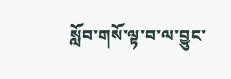སློབ་གསོ་ལྟ་བ་ལ་བྱུང་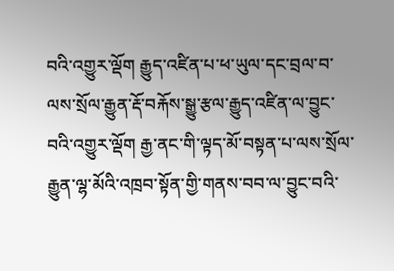བའི་འགྱུར་ལྡོག རྒྱུད་འཛིན་པ་ཕ་ཡུལ་དང་བྲལ་བ་ལས་སྲོལ་རྒྱུན་རྡོ་བརྐོས་སྒྱུ་རྩལ་རྒྱུད་འཛིན་ལ་བྱུང་བའི་འགྱུར་ལྡོག རྒྱ་ནང་གི་ལྟད་མོ་བསྟན་པ་ལས་སྲོལ་རྒྱུན་ལྷ་མོའི་འཁྲབ་སྟོན་གྱི་གནས་བབ་ལ་བྱུང་བའི་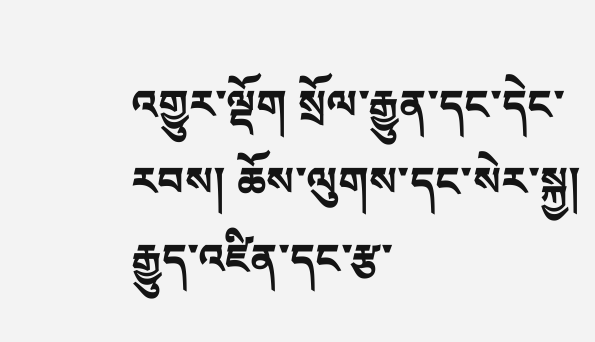འགྱུར་ལྡོག སྲོལ་རྒྱུན་དང་དེང་རབས། ཆོས་ལུགས་དང་སེར་སྐྱ། རྒྱུད་འཛིན་དང་རྩ་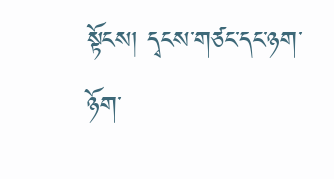སྟོངས། དྭངས་གཙང་དང་ཉག་ཉོག་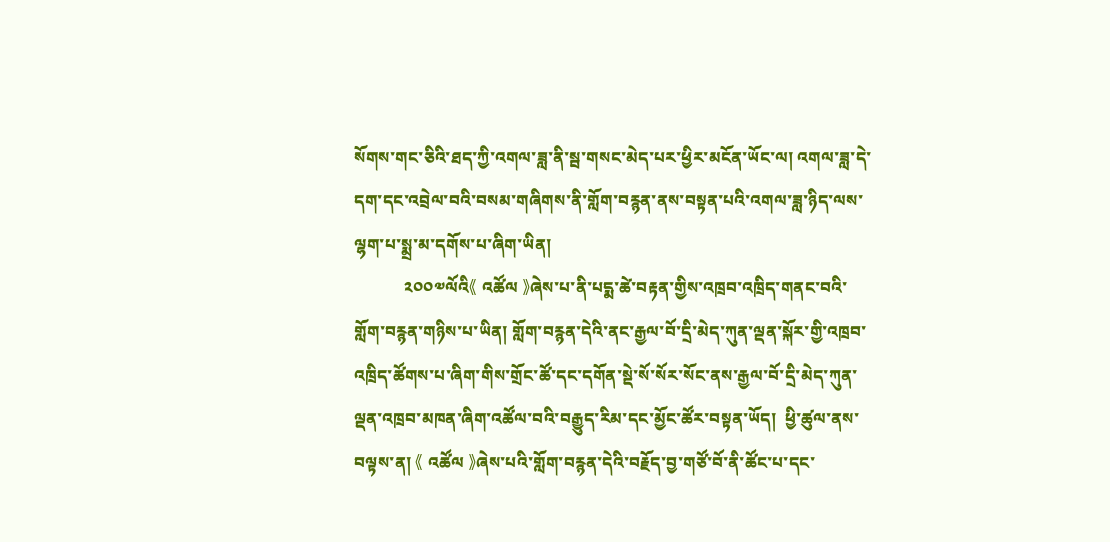སོགས་གང་ཅིའི་ཐད་ཀྱི་འགལ་ཟླ་ནི་སྦ་གསང་མེད་པར་ཕྱིར་མངོན་ཡོང་ལ། འགལ་ཟླ་དེ་དག་དང་འབྲེལ་བའི་བསམ་གཞིགས་ནི་གློག་བརྙན་ནས་བསྟན་པའི་འགལ་ཟླ་ཉིད་ལས་ལྷག་པ་སྨྲ་མ་དགོས་པ་ཞིག་ཡིན།
            ༢༠༠༧ལོའི《 འཚོལ 》ཞེས་པ་ནི་པདྨ་ཚེ་བརྟན་གྱིས་འཁྲབ་འཁྲིད་གནང་བའི་གློག་བརྙན་གཉིས་པ་ཡིན། གློག་བརྙན་དེའི་ནང་རྒྱལ་བོ་དྲི་མེད་ཀུན་ལྡན་སྐོར་གྱི་འཁྲབ་འཁྲིད་ཚོགས་པ་ཞིག་གིས་གྲོང་ཚོ་དང་དགོན་སྡེ་སོ་སོར་སོང་ནས་རྒྱལ་བོ་དྲི་མེད་ཀུན་ལྡན་འཁྲབ་མཁན་ཞིག་འཚོལ་བའི་བརྒྱུད་རིམ་དང་མྱོང་ཚོར་བསྟན་ཡོད།  ཕྱི་ཚུལ་ནས་བལྟས་ན། 《 འཚོལ 》ཞེས་པའི་གློག་བརྙན་དེའི་བརྗོད་བྱ་གཙོ་བོ་ནི་ཚོང་པ་དང་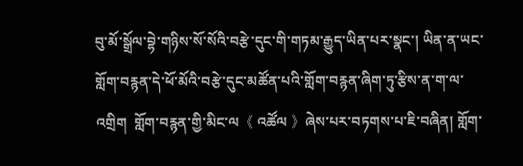བུ་མོ་སྒྲོལ་བྷེ་གཉིས་སོ་སོའི་བརྩེ་དུང་གི་གཏམ་རྒྱུད་ཡིན་པར་སྣང་། ཡིན་ན་ཡང་གློག་བརྙན་དེ་ཕོ་མོའི་བརྩེ་དུང་མཚོན་པའི་གློག་བརྙན་ཞིག་ཏུ་རྩིས་ན་ག་ལ་འགྲིག  གློག་བརྙན་གྱི་མིང་ལ《 འཚོལ 》ཞེས་པར་བཏགས་པ་ཇི་བཞིན། གློག་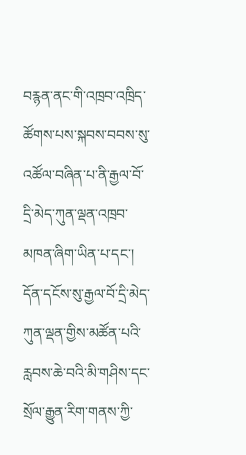བརྙན་ནང་གི་འཁྲབ་འཁྲིད་ཚོགས་པས་སྐབས་བབས་སུ་འཚོལ་བཞིན་པ་ནི་རྒྱལ་བོ་དྲི་མེད་ཀུན་ལྡན་འཁྲབ་མཁན་ཞིག་ཡིན་པ་དང་། དོན་དངོས་སུ་རྒྱལ་བོ་དྲི་མེད་ཀུན་ལྡན་གྱིས་མཚོན་པའི་རླབས་ཆེ་བའི་མི་གཤིས་དང་སྲོལ་རྒྱུན་རིག་གནས་ཀྱི་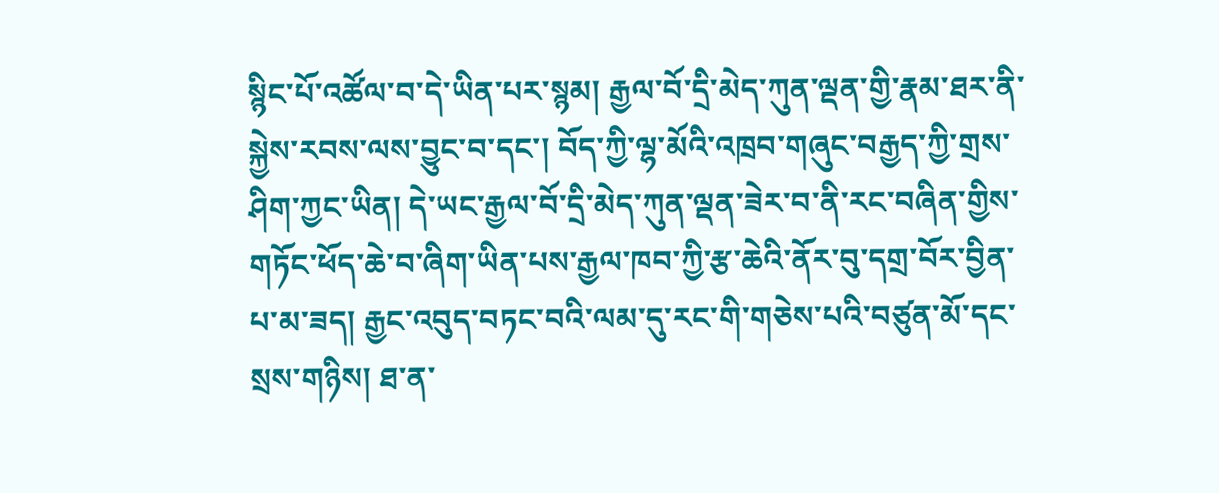སྙིང་པོ་འཚོལ་བ་དེ་ཡིན་པར་སྙམ། རྒྱལ་བོ་དྲི་མེད་ཀུན་ལྡན་གྱི་རྣམ་ཐར་ནི་སྐྱེས་རབས་ལས་བྱུང་བ་དང་། བོད་ཀྱི་ལྷ་མོའི་འཁྲབ་གཞུང་བརྒྱད་ཀྱི་གྲས་ཤིག་ཀྱང་ཡིན། དེ་ཡང་རྒྱལ་བོ་དྲི་མེད་ཀུན་ལྡན་ཟེར་བ་ནི་རང་བཞིན་གྱིས་གཏོང་ཕོད་ཆེ་བ་ཞིག་ཡིན་པས་རྒྱལ་ཁབ་ཀྱི་རྩ་ཆེའི་ནོར་བུ་དགྲ་བོར་བྱིན་པ་མ་ཟད། རྒྱང་འབུད་བཏང་བའི་ལམ་དུ་རང་གི་གཅེས་པའི་བཙུན་མོ་དང་སྲས་གཉིས། ཐ་ན་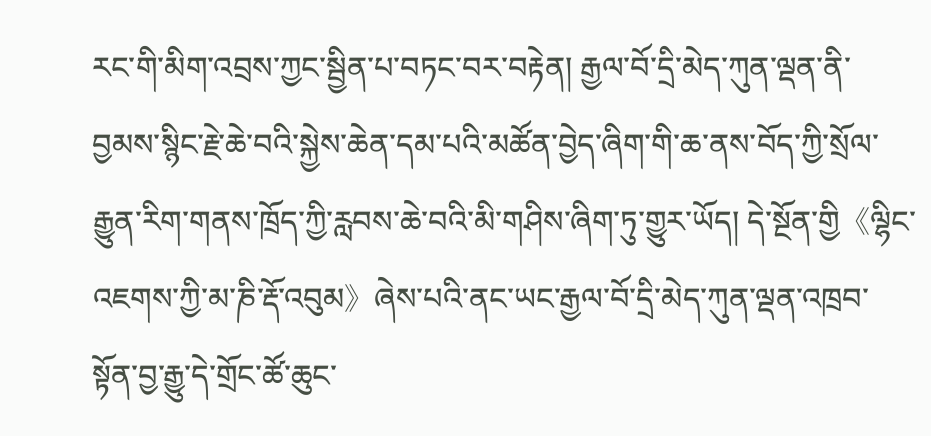རང་གི་མིག་འབྲས་ཀྱང་སྦྱིན་པ་བཏང་བར་བརྟེན། རྒྱལ་བོ་དྲི་མེད་ཀུན་ལྡན་ནི་བྱམས་སྙིང་རྗེ་ཆེ་བའི་སྐྱེས་ཆེན་དམ་པའི་མཚོན་བྱེད་ཞིག་གི་ཆ་ནས་བོད་ཀྱི་སྲོལ་རྒྱུན་རིག་གནས་ཁྲོད་ཀྱི་རླབས་ཆེ་བའི་མི་གཤིས་ཞིག་ཏུ་གྱུར་ཡོད། དེ་སྔོན་གྱི《ལྷིང་འཇགས་ཀྱི་མ་ཎི་རྡོ་འབུམ》ཞེས་པའི་ནང་ཡང་རྒྱལ་བོ་དྲི་མེད་ཀུན་ལྡན་འཁྲབ་སྟོན་བྱ་རྒྱུ་དེ་གྲོང་ཚོ་ཆུང་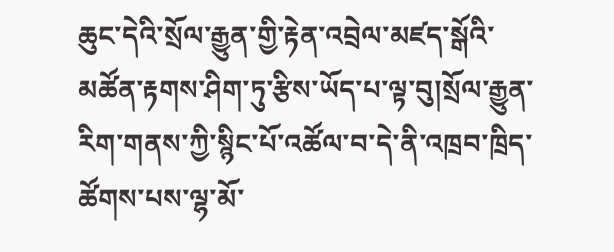ཆུང་དེའི་སྲོལ་རྒྱུན་གྱི་རྟེན་འབྲེལ་མཛད་སྒོའི་མཚོན་རྟགས་ཤིག་ཏུ་རྩིས་ཡོད་པ་ལྟ་བུ།སྲོལ་རྒྱུན་རིག་གནས་ཀྱི་སྙིང་པོ་འཚོལ་བ་དེ་ནི་འཁྲབ་ཁྲིད་ཚོགས་པས་ལྷ་མོ་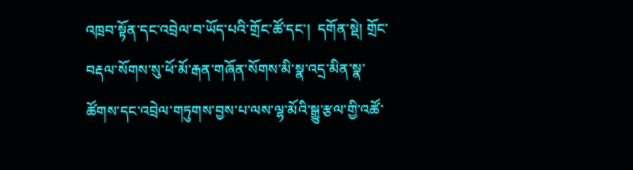འཁྲབ་སྟོན་དང་འབྲེལ་བ་ཡོད་པའི་གྲོང་ཚོ་དང་།  དགོན་སྡེ། གྲོང་བརྡལ་སོགས་སུ་ཕོ་མོ་རྒན་གཞོན་སོགས་མི་སྣ་འདྲ་མིན་སྣ་ཚོགས་དང་འབྲེལ་གཏུགས་བྱས་པ་ལས་ལྷ་མོའི་སྒྱུ་རྩལ་གྱི་འཚོ་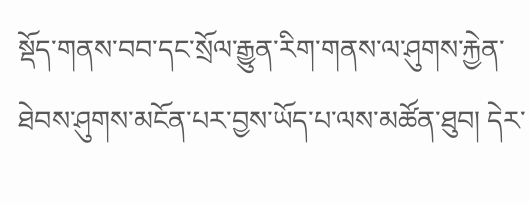སྡོད་གནས་བབ་དང་སྲོལ་རྒྱུན་རིག་གནས་ལ་ཤུགས་རྐྱེན་ཐེབས་ཤུགས་མངོན་པར་བྱས་ཡོད་པ་ལས་མཚོན་ཐུབ། དེར་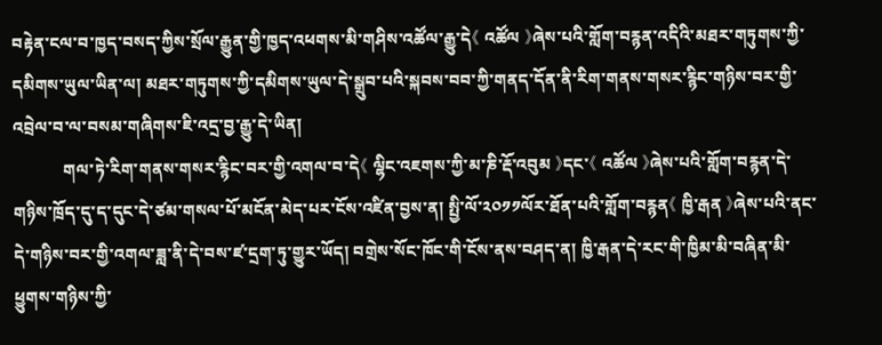བརྟེན་ངལ་བ་ཁྱད་བསད་ཀྱིས་སྲོལ་རྒྱུན་གྱི་ཁྱད་འཕགས་མི་གཤིས་འཚོལ་རྒྱུ་དེ《 འཚོལ 》ཞེས་པའི་གློག་བརྙན་འདིའི་མཐར་གཏུགས་ཀྱི་དམིགས་ཡུལ་ཡིན་ལ། མཐར་གཏུགས་ཀྱི་དམིགས་ཡུལ་དེ་སྒྲུབ་པའི་སྐབས་བབ་ཀྱི་གནད་དོན་ནི་རིག་གནས་གསར་རྙིང་གཉིས་བར་གྱི་འབྲེལ་བ་ལ་བསམ་གཞིགས་ཇི་འདྲ་བྱ་རྒྱུ་དེ་ཡིན།
            གལ་ཏེ་རིག་གནས་གསར་རྙིང་བར་གྱི་འགལ་བ་དེ《 ལྷིང་འཇགས་ཀྱི་མ་ཎི་རྡོ་འབུམ 》དང་《 འཚོལ 》ཞེས་པའི་གློག་བརྙན་དེ་གཉིས་ཁྲོད་དུ་ད་དུང་དེ་ཙམ་གསལ་པོ་མངོན་མེད་པར་ངོས་འཛིན་བྱས་ན། སྤྱི་ལོ་༢༠༡༡ལོར་ཐོན་པའི་གློག་བརྙན《 ཁྱི་རྒན 》ཞེས་པའི་ནང་དེ་གཉིས་བར་གྱི་འགལ་ཟླ་ནི་དེ་བས་ཛ་དྲག་ཏུ་གྱུར་ཡོད། བགྲེས་སོང་ཁོང་གི་ངོས་ནས་བཤད་ན། ཁྱི་རྒན་དེ་རང་གི་ཁྱིམ་མི་བཞིན་མི་ཕྱུགས་གཉིས་ཀྱི་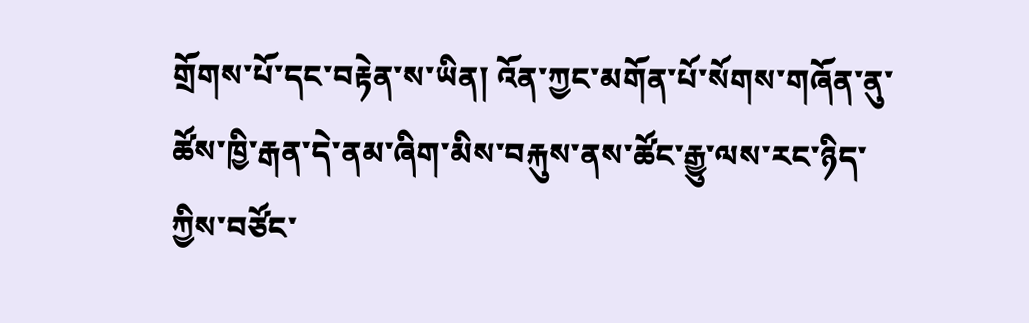གྲོགས་པོ་དང་བརྟེན་ས་ཡིན། འོན་ཀྱང་མགོན་པོ་སོགས་གཞོན་ནུ་ཚོས་ཁྱི་རྒན་དེ་ནམ་ཞིག་མིས་བརྐུས་ནས་ཚོང་རྒྱུ་ལས་རང་ཉིད་ཀྱིས་བཙོང་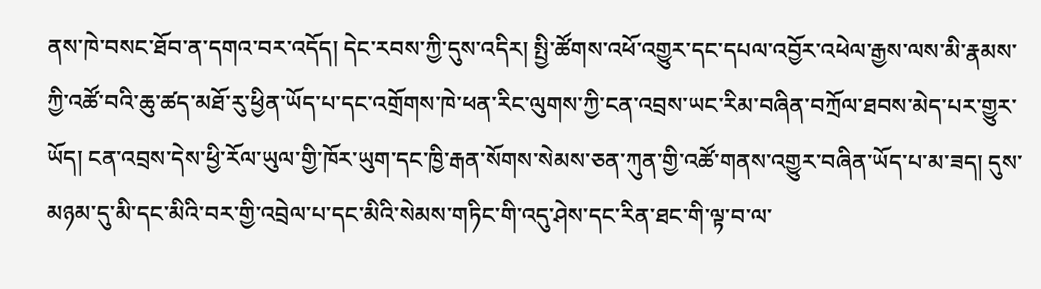ནས་ཁེ་བསང་ཐོབ་ན་དགའ་བར་འདོད། དེང་རབས་ཀྱི་དུས་འདིར། སྤྱི་ཚོགས་འཕོ་འགྱུར་དང་དཔལ་འབྱོར་འཕེལ་རྒྱས་ལས་མི་རྣམས་ཀྱི་འཚོ་བའི་ཆུ་ཚད་མཐོ་རུ་ཕྱིན་ཡོད་པ་དང་འགྲོགས་ཁེ་ཕན་རིང་ལུགས་ཀྱི་ངན་འབྲས་ཡང་རིམ་བཞིན་བཀྲོལ་ཐབས་མེད་པར་གྱུར་ཡོད། ངན་འབྲས་དེས་ཕྱི་རོལ་ཡུལ་གྱི་ཁོར་ཡུག་དང་ཁྱི་རྒན་སོགས་སེམས་ཅན་ཀུན་གྱི་འཚོ་གནས་འགྱུར་བཞིན་ཡོད་པ་མ་ཟད། དུས་མཉམ་དུ་མི་དང་མིའི་བར་གྱི་འབྲེལ་པ་དང་མིའི་སེམས་གཏིང་གི་འདུ་ཤེས་དང་རིན་ཐང་གི་ལྟ་བ་ལ་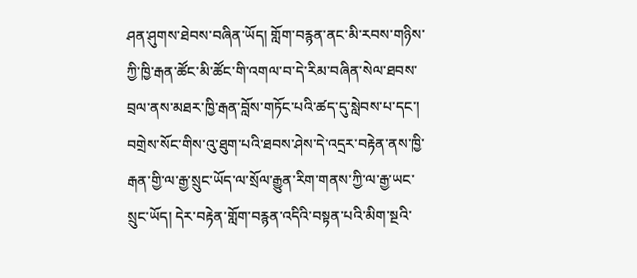ཤན་ཤུགས་ཐེབས་བཞིན་ཡོད། གློག་བརྙན་ནང་མི་རབས་གཉིས་ཀྱི་ཁྱི་རྒན་ཚོང་མི་ཚོང་གི་འགལ་བ་དེ་རིམ་བཞིན་སེལ་ཐབས་བྲལ་ནས་མཐར་ཁྱི་རྒན་བློས་གཏོང་པའི་ཚད་དུ་སླེབས་པ་དང་། བགྲེས་སོང་གིས་འུ་ཐུག་པའི་ཐབས་ཤེས་དེ་འདྲར་བརྟེན་ནས་ཁྱི་རྒན་གྱི་ལ་རྒྱ་སྲུང་ཡོད་ལ་སྲོལ་རྒྱུན་རིག་གནས་ཀྱི་ལ་རྒྱ་ཡང་སྲུང་ཡོད། དེར་བརྟེན་གློག་བརྙན་འདིའི་བསྟན་པའི་མིག་སྔའི་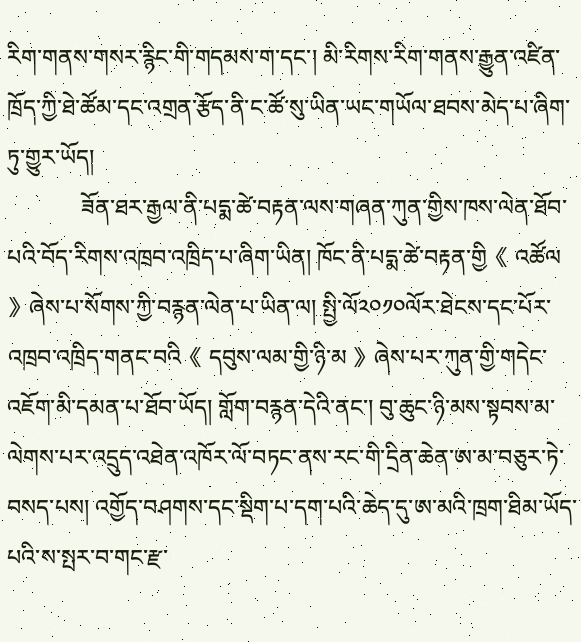རིག་གནས་གསར་རྙིང་གི་གདམས་ག་དང་། མི་རིགས་རིག་གནས་རྒྱུན་འཛིན་ཁྲོད་ཀྱི་ཐེ་ཚོམ་དང་འགྲན་རྩོད་ནི་ང་ཚོ་སུ་ཡིན་ཡང་གཡོལ་ཐབས་མེད་པ་ཞིག་ཏུ་གྱུར་ཡོད།
             ཟོན་ཐར་རྒྱལ་ནི་པདྨ་ཚེ་བརྟན་ལས་གཞན་ཀུན་གྱིས་ཁས་ལེན་ཐོབ་པའི་བོད་རིགས་འཁྲབ་འཁྲིད་པ་ཞིག་ཡིན། ཁོང་ནི་པདྨ་ཚེ་བརྟན་གྱི《 འཚོལ 》ཞེས་པ་སོགས་ཀྱི་བརྙན་ལེན་པ་ཡིན་ལ། སྤྱི་ལོ༢༠༡༠ལོར་ཐེངས་དང་པོར་འཁྲབ་འཁྲིད་གནང་བའི《 དབུས་ལམ་གྱི་ཉི་མ 》ཞེས་པར་ཀུན་གྱི་གདེང་འཇོག་མི་དམན་པ་ཐོབ་ཡོད། གློག་བརྙན་དེའི་ནང་། བུ་ཆུང་ཉི་མས་སྟབས་མ་ལེགས་པར་འདྲུད་འཐེན་འཁོར་ལོ་བཏང་ནས་རང་གི་དྲིན་ཆེན་ཨ་མ་བཅུར་ཏེ་བསད་པས། འགྱོད་བཤགས་དང་སྡིག་པ་དག་པའི་ཆེད་དུ་ཨ་མའི་ཁྲག་ཐིམ་ཡོད་པའི་ས་སྤར་བ་གང་རྫ་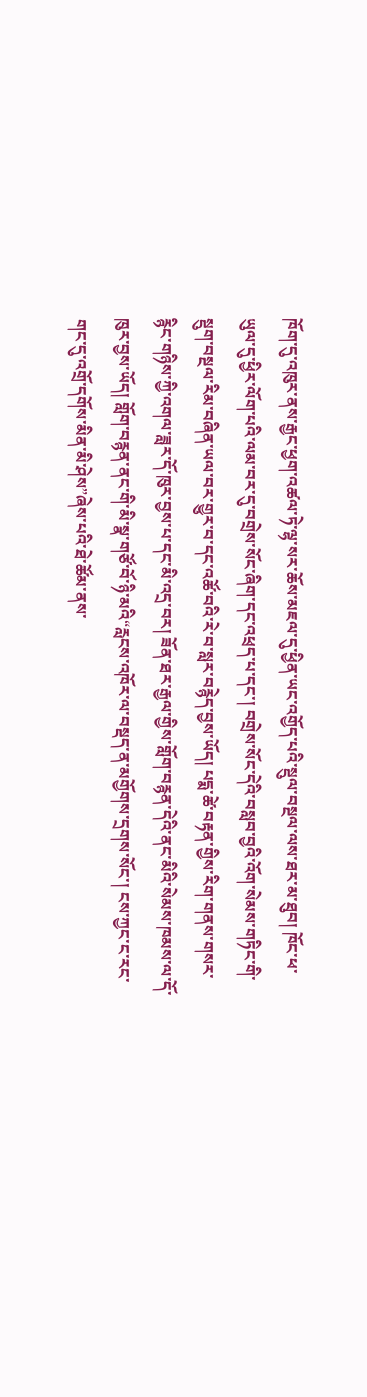ཁོག་དུ་འཁུར་ནས་རྒྱང་ཕྱག་འཚལ་ཏེ་ལྷ་སར་ཆོས་མཇལ་དུ་ཕྱིན་ཡང་འགྱོད་པའི་སྡུལ་བསྔལ་ལས་ཐར་མ་ཐུབ། ཁོང་ཕ་ཡུལ་དུ་ཕྱིར་ལོག་པའི་ལམ་བར་དུ་བགྲེས་སོང་ཞིག་དང་འཕྲད་པ་དང་། བགྲེས་སོང་དེའི་བསླབ་བྱའི་འོག་སེམས་གཏིང་གི་སྡུག་བསྔལ་རིམ་བཞིན་ཡལ་བར་གྱུར་བ་དང་འཚོ་བའི་རེ་བ་སླར་བརྙེད་བྱས་ཡོད། པདྨ་ཚེ་བརྟན་གྱིས་རིག་གནས་གསར་རྙིང་གཉིས་ཀྱི་འགལ་ཟླར་དོ་ཁུར་བྱས་པ་དང་མི་འདྲ་བར། ཟོན་ཐར་རྒྱལ་གྱིས་གློག་བརྙན་དེའི་ནང་མིའི་སེམས་ཁམས་ལ་དོ་ཁུར་བྱས་ཡོད། གློག་བརྙན་ནང་གི་མི་སྣ་གཙོ་བོ་ཉི་མའི“རླངས་འཁོར་ལ་བསྡད་ན་མགྱོགས་དྲགས་སོང་། ངས་ཀྱང་ང་རང་གང་དུ་འགྲོ་དགོས་མིན་མི་ཤེས”ཞེས་པའི་ཐེ་ཚོམ་ནས་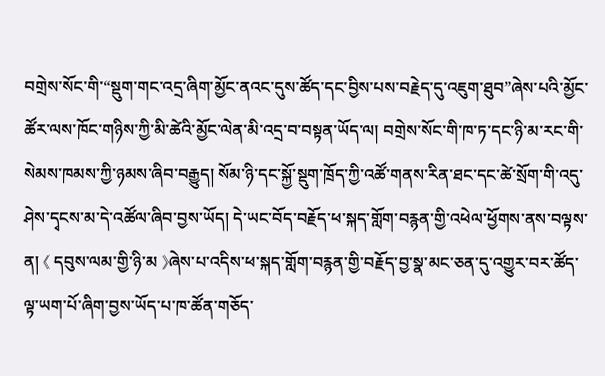བགྲེས་སོང་གི་“སྡུག་གང་འདྲ་ཞིག་མྱོང་ནའང་དུས་ཚོད་དང་བྱིས་པས་བརྗེད་དུ་འཇུག་ཐུབ”ཞེས་པའི་མྱོང་ཚོར་ལས་ཁོང་གཉིས་ཀྱི་མི་ཚེའི་མྱོང་ལེན་མི་འདྲ་བ་བསྟན་ཡོད་ལ། བགྲེས་སོང་གི་ཁ་ཏ་དང་ཉི་མ་རང་གི་སེམས་ཁམས་ཀྱི་ཉམས་ཞིབ་བརྒྱུད། སོམ་ཉི་དང་སྐྱོ་སྡུག་ཁྲོད་ཀྱི་འཚོ་གནས་རིན་ཐང་དང་ཚེ་སྲོག་གི་འདུ་ཤེས་དྭངས་མ་དེ་འཚོལ་ཞིབ་བྱས་ཡོད། དེ་ཡང་བོད་བརྗོད་ཕ་སྐད་གློག་བརྙན་གྱི་འཕེལ་ཕྱོགས་ནས་བལྟས་ན། 《 དབུས་ལམ་གྱི་ཉི་མ 》ཞེས་པ་འདིས་ཕ་སྐད་གློག་བརྙན་གྱི་བརྗོད་བྱ་སྣ་མང་ཅན་དུ་འགྱུར་བར་ཚོད་ལྟ་ཡག་པོ་ཞིག་བྱས་ཡོད་པ་ཁ་ཚོན་གཅོད་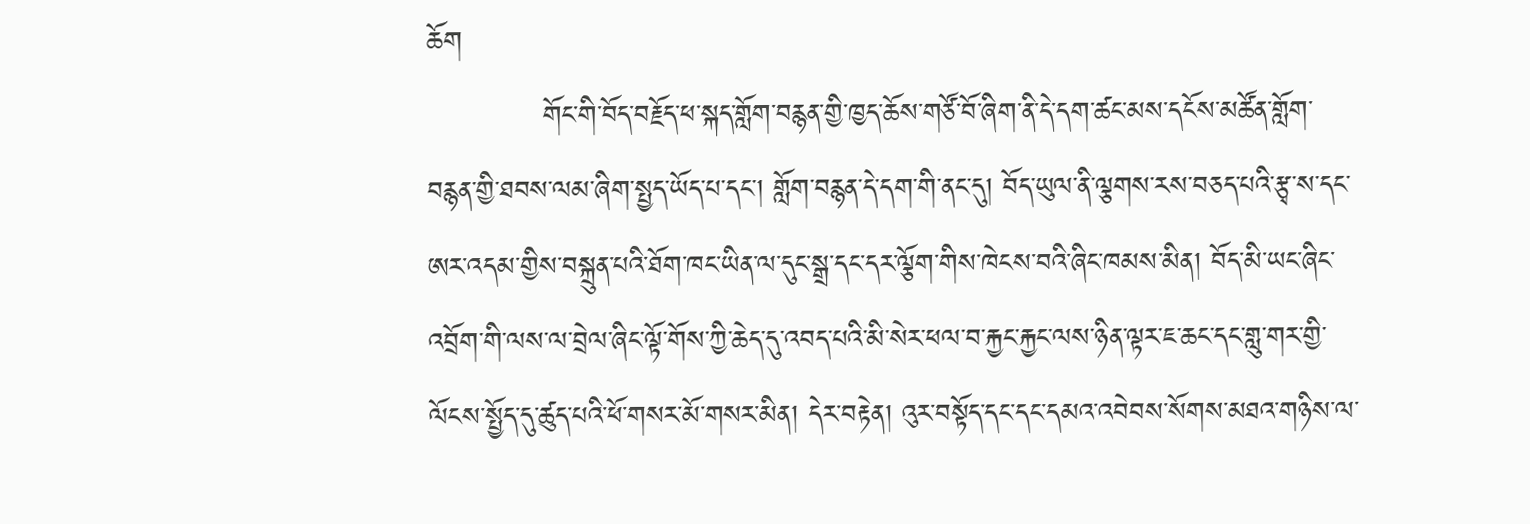ཆོག
            གོང་གི་བོད་བརྗོད་ཕ་སྐད་གློག་བརྙན་གྱི་ཁྱད་ཆོས་གཙོ་བོ་ཞིག་ནི་དེ་དག་ཚང་མས་དངོས་མཚོན་གློག་བརྙན་གྱི་ཐབས་ལམ་ཞིག་སྤྱད་ཡོད་པ་དང་། གློག་བརྙན་དེ་དག་གི་ནང་དུ། བོད་ཡུལ་ནི་ལྕགས་རས་བཅད་པའི་རྩྭ་ས་དང་ཨར་འདམ་གྱིས་བསྐྲུན་པའི་ཐོག་ཁང་ཡིན་ལ་དུང་སྒྲ་དང་དར་ལྕོག་གིས་ཁེངས་བའི་ཞིང་ཁམས་མིན། བོད་མི་ཡང་ཞིང་འབྲོག་གི་ལས་ལ་བྲེལ་ཞིང་ལྟོ་གོས་ཀྱི་ཆེད་དུ་འབད་པའི་མི་སེར་ཕལ་བ་རྐྱང་རྐྱང་ལས་ཉིན་ལྟར་ཇ་ཆང་དང་གླུ་གར་གྱི་ལོངས་སྤྱོད་དུ་ཚུད་པའི་ཕོ་གསར་མོ་གསར་མིན། དེར་བརྟེན། འུར་བསྟོད་དང་དང་དམའ་འབེབས་སོགས་མཐའ་གཉིས་ལ་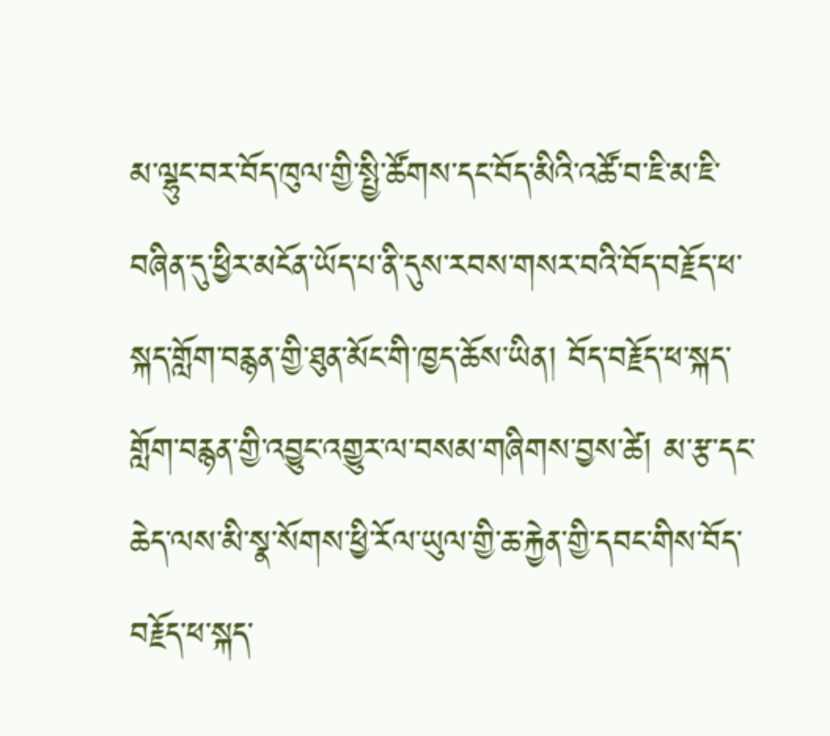མ་ལྷུང་བར་བོད་ཁུལ་གྱི་སྤྱི་ཚོགས་དང་བོད་མིའི་འཚོ་བ་ཇི་མ་ཇི་བཞིན་དུ་ཕྱིར་མངོན་ཡོད་པ་ནི་དུས་རབས་གསར་བའི་བོད་བརྗོད་ཕ་སྐད་གློག་བརྙན་གྱི་ཐུན་མོང་གི་ཁྱད་ཆོས་ཡིན། བོད་བརྗོད་ཕ་སྐད་གློག་བརྙན་གྱི་འབྱུང་འགྱུར་ལ་བསམ་གཞིགས་བྱས་ཚེ། མ་རྩ་དང་ཆེད་ལས་མི་སྣ་སོགས་ཕྱི་རོལ་ཡུལ་གྱི་ཆ་རྐྱེན་གྱི་དབང་གིས་བོད་བརྗོད་ཕ་སྐད་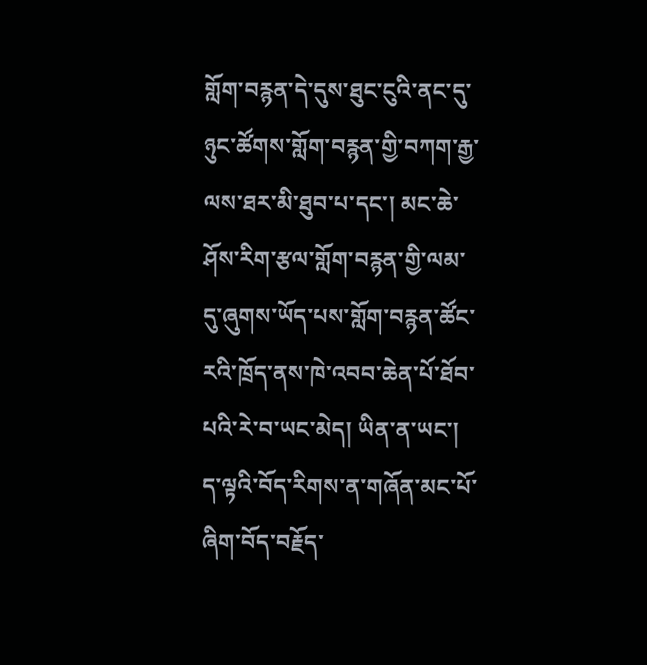གློག་བརྙན་དེ་དུས་ཐུང་ངུའི་ནང་དུ་ཉུང་ཚོགས་གློག་བརྙན་གྱི་བཀག་རྒྱ་ལས་ཐར་མི་ཐུབ་པ་དང་། མང་ཆེ་ཤོས་རིག་རྩལ་གློག་བརྙན་གྱི་ལམ་དུ་ཞུགས་ཡོད་པས་གློག་བརྙན་ཚོང་རའི་ཁྲོད་ནས་ཁེ་འབབ་ཆེན་པོ་ཐོབ་པའི་རེ་བ་ཡང་མེད། ཡིན་ན་ཡང་། ད་ལྟའི་བོད་རིགས་ན་གཞོན་མང་པོ་ཞིག་བོད་བརྗོད་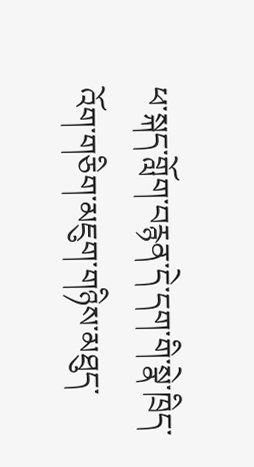ཕ་སྐད་གློག་བརྙན་དེ་དག་གི་སྣེ་ཁྲིད་འོག་གཅིག་མཇུག་གཉིས་མཐུད་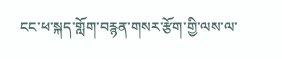ངང་ཕ་སྐད་གློག་བརྙན་གསར་རྩོག་གྱི་ལས་ལ་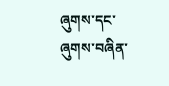ཞུགས་དང་ཞུགས་བཞིན་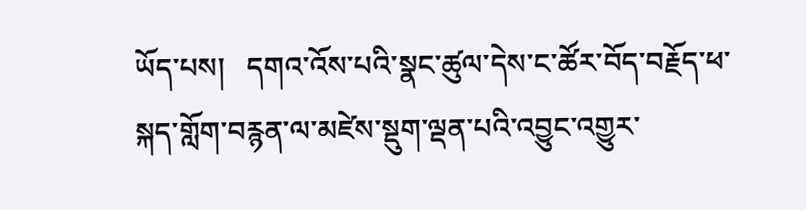ཡོད་པས།   དགའ་འོས་པའི་སྣང་ཚུལ་དེས་ང་ཚོར་བོད་བརྗོད་ཕ་སྐད་གློག་བརྙན་ལ་མཛེས་སྡུག་ལྡན་པའི་འབྱུང་འགྱུར་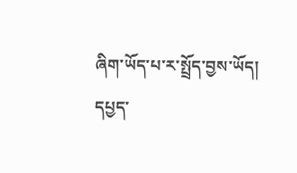ཞིག་ཡོད་པ་ར་སྤྲོད་བྱས་ཡོད།
དཔྱད་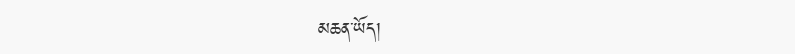མཆན་ཡོད།